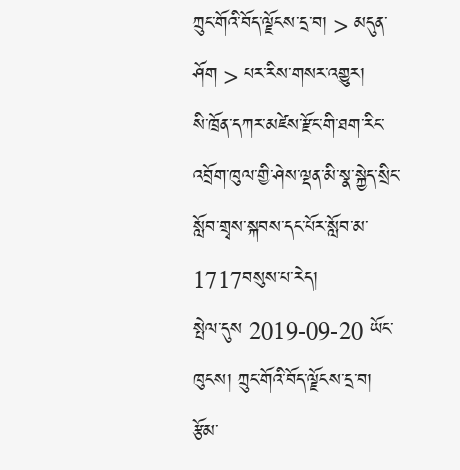ཀྲུང་གོའི་བོད་ལྗོངས་དྲ་བ། > མདུན་ཤོག > པར་རིས་གསར་འགྱུར།
སི་ཁྲོན་དཀར་མཛེས་རྫོང་གི་ཐག་རིང་འབྲོག་ཁུལ་གྱི་ཤེས་ལྡན་མི་སྣ་སྐྱེད་སྲིང་སློབ་གྲྭས་སྐབས་དང་པོར་སློབ་མ་1717བསུས་པ་རེད།
སྤེལ་དུས 2019-09-20 ཡོང་ཁུངས། ཀྲུང་གོའི་བོད་ལྗོངས་དྲ་བ། རྩོམ་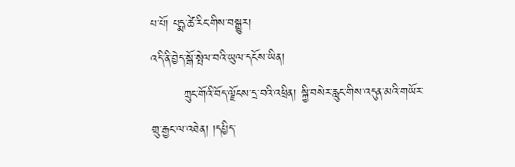པ་པོ། པདྨ་ཚེ་རིང་གིས་བསྒྱུར།
འདི་ནི་བྱེད་སྒོ་སྤེལ་བའི་ཡུལ་དངོས་ཡིན།
        ཀྲུང་གོའི་བོད་ལྗོངས་དྲ་བའི་འཕྲིན། སྐྱི་བསེར་རླུང་གིས་འདུན་མའི་གཡོར་གྲུ་རྒྱང་ལ་འཐེན། །དཔྱིད་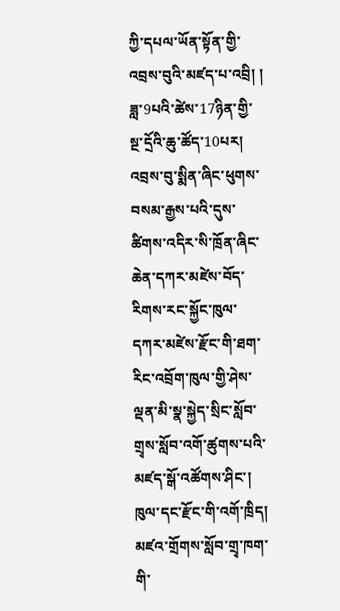ཀྱི་དཔལ་ཡོན་སྟོན་གྱི་འབྲས་བུའི་མཛད་པ་འབྲི། ། ཟླ་9པའི་ཚེས་17ཉིན་གྱི་སྔ་དྲོའི་ཆུ་ཚོད་10པར། འབྲས་བུ་སྨིན་ཞིང་ཕུགས་བསམ་རྒྱས་པའི་དུས་ཚིགས་འདིར་སི་ཁྲོན་ཞིང་ཆེན་དཀར་མཛེས་བོད་རིགས་རང་སྐྱོང་ཁུལ་དཀར་མཛེས་རྫོང་གི་ཐག་རིང་འབྲོག་ཁུལ་གྱི་ཤེས་ལྡན་མི་སྣ་སྐྱེད་སྲིང་སློབ་གྲྭས་སློབ་འགོ་ཚུགས་པའི་མཛད་སྒོ་འཚོགས་ཤིང་། ཁུལ་དང་རྫོང་གི་འགོ་ཁྲིད། མཛའ་གྲོགས་སློབ་གྲྭ་ཁག་གི་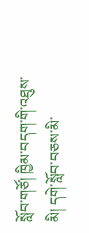སློབ་གཙོ། ཁྱིམ་བདག་གི་འཐུས་མི། དགེ་སློབ་བཅས་མི་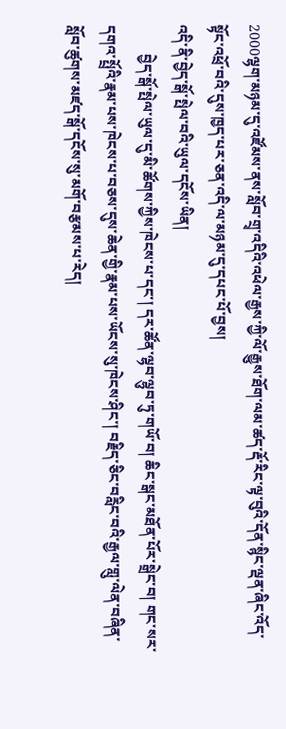2000ལྷག་མཉམ་དུ་འཛོམས་ནས་སློབ་གྲྭ་འདིའི་འཕེལ་རྒྱས་ཀྱི་ལོ་རྒྱུས་ཐོག་ལམ་ཚད་རྡོ་རིང་ལྟ་བུའི་དོན་སྙིང་ལྡན་ཞིང་འོད་སྟོང་འཕྲོ་བའི་དུས་ཁྱད་པར་ཅན་འདི་ལ་མཉམ་དུ་དཔང་པོ་བྱས།
འདི་ནི་བྱེད་སྒོ་སྤེལ་བའི་ཡུལ་དངོས་ཡིན།
        བྱེད་སྒོ་སྤེལ་ཡུལ་དུ་མི་ཚོགས་ཀྱིས་ཁེངས་པ་དང་། དར་ཚོན་ལྷབ་ལྷུབ་ཏུ་གཡོ་བ། ཆིང་སྒང་མཐོན་པོར་སྒྲེང་བ། གང་སར་དགའ་སྤྲོའི་རྣམ་པས་ཁེངས་པ་བཅས་དུས་ཆེན་གྱི་རྣམ་པས་ཡོངས་སུ་ཁེངས་ཤིང་། བརྗིད་ཅིང་བརླིང་བའི་རྒྱལ་གླུ་ལེན་བཞིན་སློབ་ཚུགས་མཛད་སྒོ་དངོས་སུ་མགོ་བརྩམས་པ་རེད།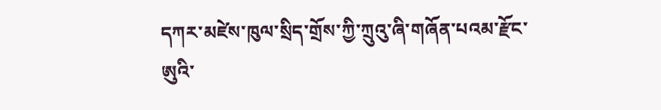དཀར་མཛེས་ཁུལ་སྲིད་གྲོས་ཀྱི་ཀྲུའུ་ཞི་གཞོན་པའམ་རྫོང་ཨུའི་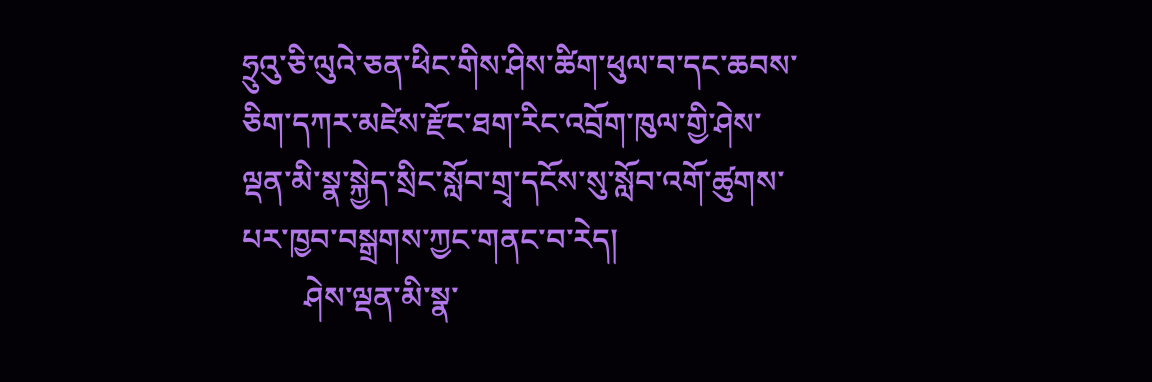ཧྲུའུ་ཅི་ལུའེ་ཅན་ཕིང་གིས་ཤིས་ཚིག་ཕུལ་བ་དང་ཆབས་ཅིག་དཀར་མཛེས་རྫོང་ཐག་རིང་འབྲོག་ཁུལ་གྱི་ཤེས་ལྡན་མི་སྣ་སྐྱེད་སྲིང་སློབ་གྲྭ་དངོས་སུ་སློབ་འགོ་ཚུགས་པར་ཁྱབ་བསྒྲགས་ཀྱང་གནང་བ་རེད།
        ཤེས་ལྡན་མི་སྣ་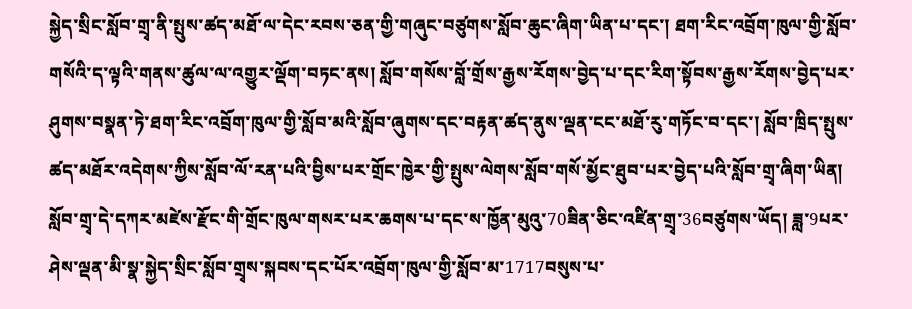སྐྱེད་སྲིང་སློབ་གྲྭ་ནི་སྤུས་ཚད་མཐོ་ལ་དེང་རབས་ཅན་གྱི་གཞུང་བཙུགས་སློབ་ཆུང་ཞིག་ཡིན་པ་དང་། ཐག་རིང་འབྲོག་ཁུལ་གྱི་སློབ་གསོའི་ད་ལྟའི་གནས་ཚུལ་ལ་འགྱུར་ལྡོག་བཏང་ནས། སློབ་གསོས་བློ་གྲོས་རྒྱས་རོགས་བྱེད་པ་དང་རིག་སྟོབས་རྒྱས་རོགས་བྱེད་པར་ཤུགས་བསྣན་ཏེ་ཐག་རིང་འབྲོག་ཁུལ་གྱི་སློབ་མའི་སློབ་ཞུགས་དང་བརྟན་ཚད་ནུས་ལྡན་ངང་མཐོ་རུ་གཏོང་བ་དང་། སློབ་ཁྲིད་སྤུས་ཚད་མཐོར་འདེགས་ཀྱིས་སློབ་ལོ་རན་པའི་བྱིས་པར་གྲོང་ཁྱེར་གྱི་སྤུས་ལེགས་སློབ་གསོ་མྱོང་ཐུབ་པར་བྱེད་པའི་སློབ་གྲྭ་ཞིག་ཡིན། སློབ་གྲྭ་དེ་དཀར་མཛེས་རྫོང་གི་གྲོང་ཁུལ་གསར་པར་ཆགས་པ་དང་ས་ཁྱོན་མུའུ་70ཟིན་ཅིང་འཛིན་གྲྭ་36བཙུགས་ཡོད། ཟླ་9པར་ཤེས་ལྡན་མི་སྣ་སྐྱེད་སྲིང་སློབ་གྲྭས་སྐབས་དང་པོར་འབྲོག་ཁུལ་གྱི་སློབ་མ་1717བསུས་པ་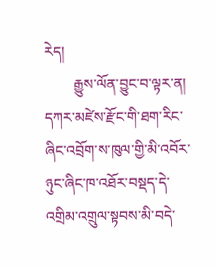རེད།
        རྒྱུས་ལོན་བྱུང་བ་ལྟར་ན། དཀར་མཛེས་རྫོང་གི་ཐག་རིང་ཞིང་འབྲོག་ས་ཁུལ་གྱི་མི་འབོར་ཉུང་ཞིང་ཁ་འཐོར་བསྡད་དེ་འགྲིམ་འགྲུལ་སྟབས་མི་བདེ་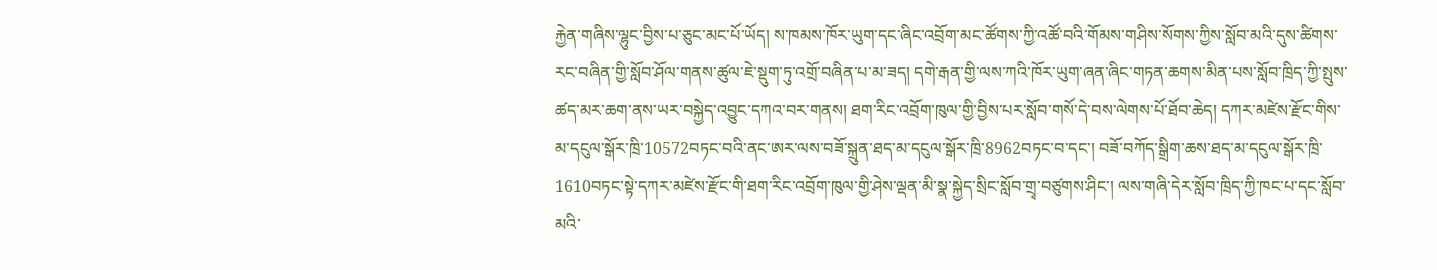རྐྱེན་གཞིས་ལྷུང་བྱིས་པ་ཅུང་མང་པོ་ཡོད། ས་ཁམས་ཁོར་ཡུག་དང་ཞིང་འབྲོག་མང་ཚོགས་ཀྱི་འཚོ་བའི་གོམས་གཤིས་སོགས་ཀྱིས་སློབ་མའི་དུས་ཚིགས་རང་བཞིན་གྱི་སློབ་ཤོལ་གནས་ཚུལ་ཇེ་སྡུག་ཏུ་འགྲོ་བཞིན་པ་མ་ཟད། དགེ་རྒན་གྱི་ལས་ཀའི་ཁོར་ཡུག་ཞན་ཞིང་གཏན་ཆགས་མིན་པས་སློབ་ཁྲིད་ཀྱི་སྤུས་ཚད་མར་ཆག་ནས་ཡར་བསྐྱེད་འབྱུང་དཀའ་བར་གནས། ཐག་རིང་འབྲོག་ཁུལ་གྱི་བྱིས་པར་སློབ་གསོ་དེ་བས་ལེགས་པོ་ཐོབ་ཆེད། དཀར་མཛེས་རྫོང་གིས་མ་དངུལ་སྒོར་ཁྲི་10572བཏང་བའི་ནང་ཨར་ལས་བཟོ་སྐྲུན་ཐད་མ་དངུལ་སྒོར་ཁྲི་8962བཏང་བ་དང་། བཟོ་བཀོད་སྒྲིག་ཆས་ཐད་མ་དངུལ་སྒོར་ཁྲི་1610བཏང་སྟེ་དཀར་མཛེས་རྫོང་གི་ཐག་རིང་འབྲོག་ཁུལ་གྱི་ཤེས་ལྡན་མི་སྣ་སྐྱེད་སྲིང་སློབ་གྲྭ་བཙུགས་ཤིང་། ལས་གཞི་དེར་སློབ་ཁྲིད་ཀྱི་ཁང་པ་དང་སློབ་མའི་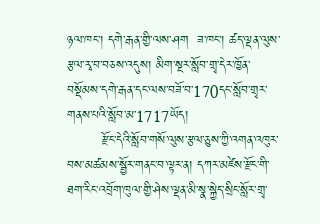ཉལ་ཁང་། དགེ་རྒན་གྱི་ལས་ཤག  ཟ་ཁང་། ཚད་ལྡན་ལུས་རྩལ་རྭ་བ་བཅས་འདུས། མིག་སྔར་སློབ་གྲྭ་དེར་ཁྱོན་བསྡོམས་དགེ་རྒན་དང་ལས་བཟོ་བ་170དང་སློབ་གྲྭར་གནས་པའི་སློབ་མ་1717ཡོད།
        རྫོང་དེའི་སློབ་གསོ་ལུས་རྩལ་ཅུས་ཀྱི་འགན་འཁུར་བས་མཚམས་སྦྱོར་གནང་བ་ལྟར་ན། དཀར་མཛེས་རྫོང་གི་ཐག་རིང་འབྲོག་ཁུལ་གྱི་ཤེས་ལྡན་མི་སྣ་སྐྱེད་སྲིང་སློར་གྲྭ་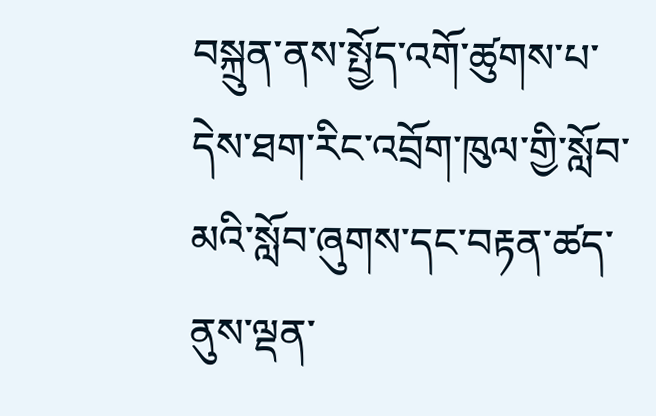བསྐྲུན་ནས་སྤྱོད་འགོ་ཚུགས་པ་དེས་ཐག་རིང་འབྲོག་ཁུལ་གྱི་སློབ་མའི་སློབ་ཞུགས་དང་བརྟན་ཚད་ནུས་ལྡན་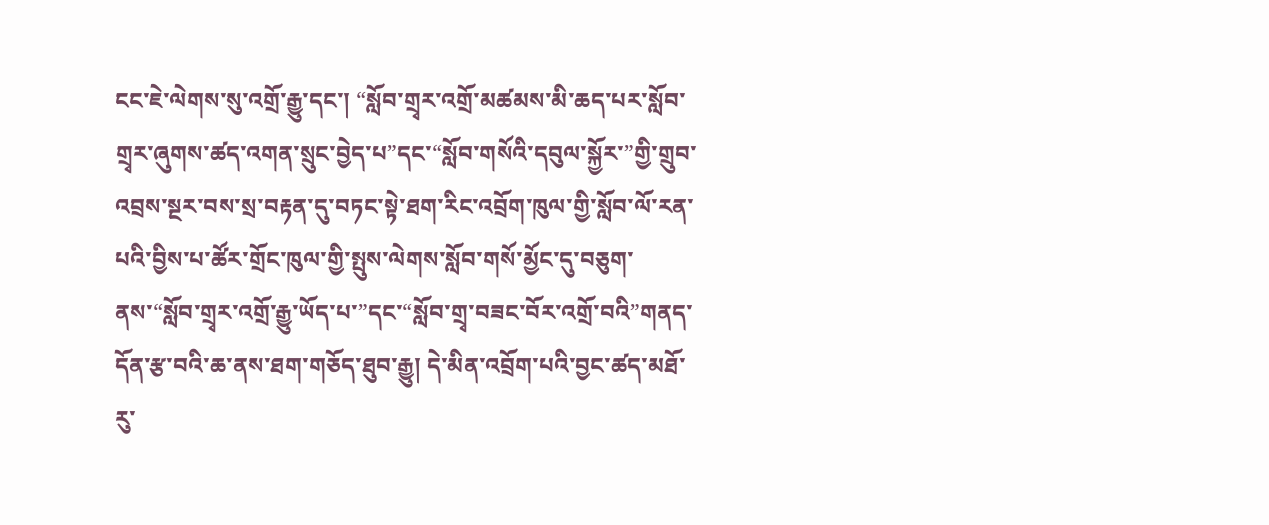ངང་ཇེ་ལེགས་སུ་འགྲོ་རྒྱུ་དང་། “སློབ་གྲྭར་འགྲོ་མཚམས་མི་ཆད་པར་སློབ་གྲྭར་ཞུགས་ཚད་འགན་སྲུང་བྱེད་པ”དང་“སློབ་གསོའི་དབུལ་སྐྱོར་”གྱི་གྲུབ་འབྲས་སྔར་བས་སྲ་བརྟན་དུ་བཏང་སྟེ་ཐག་རིང་འབྲོག་ཁུལ་གྱི་སློབ་ལོ་རན་པའི་བྱིས་པ་ཚོར་གྲོང་ཁུལ་གྱི་སྤུས་ལེགས་སློབ་གསོ་མྱོང་དུ་བཅུག་ནས་“སློབ་གྲྭར་འགྲོ་རྒྱུ་ཡོད་པ་”དང་“སློབ་གྲྭ་བཟང་བོར་འགྲོ་བའི”གནད་དོན་རྩ་བའི་ཆ་ནས་ཐག་གཅོད་ཐུབ་རྒྱུ། དེ་མིན་འབྲོག་པའི་བྱང་ཚད་མཐོ་རུ་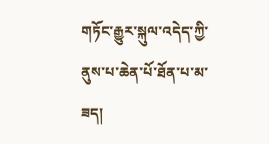གཏོང་རྒྱུར་སྐུལ་འདེད་ཀྱི་ནུས་པ་ཆེན་པོ་ཐོན་པ་མ་ཟད།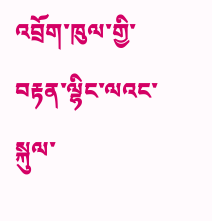འབྲོག་ཁུལ་གྱི་བརྟན་ལྷིང་ལའང་སྐུལ་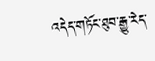འདེད་གཏོང་ཐུབ་རྒྱུ་རེད་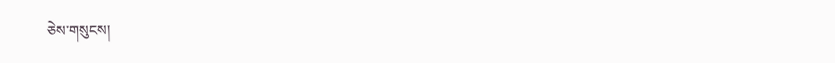ཅེས་གསུངས།